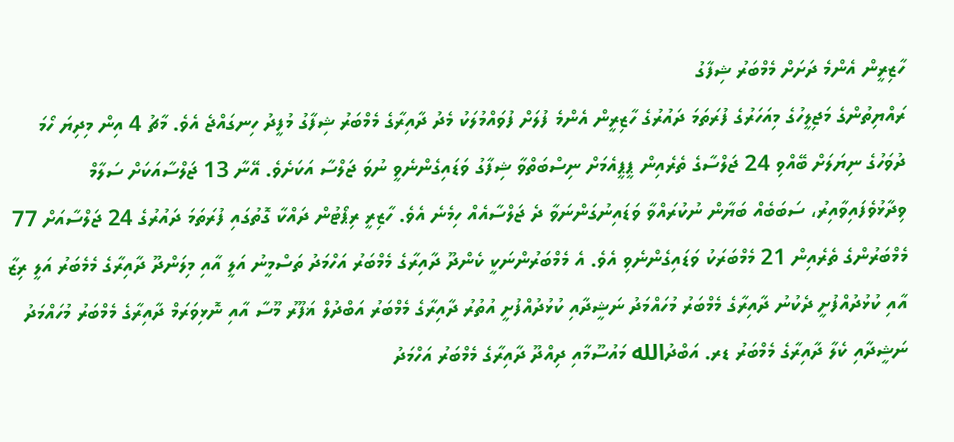ހާޒިރީން އެންމެ ދަށަށް މެމްބަރު ޝިފާގު
ރައްޔިތުންގެ މަޖިލީހުގެ މިއަހަރުގެ ފުރަތަމަ ދައުރުގެ ހާޒިރީން އެންމެ ފުލަށް ފުވައްމުލަކު މެދު ދާއިރާގެ މެމްބަރު ޝިފާގު މުފީދު ހިނގައްޖެ އެވެ. މާޗު 4 އިން މިދިޔަ ހޯމަ ދުވަހުގެ ނިޔަލަށް ބޭއްވި 24 ޖަލްސާގެ ތެރެއިން ޕީޕީއެމަށް ނިސްބަތްވާ ޝިފާގު ވަޑައިގެންނެވީ ނުވަ ޖަލްސާ އަކަށެވެ. އޭނާ 13 ޖަލްސާއަކަށް ސަލާމް ވިދާޅުވެފައިވާއިރު، ސަބަބެއް ބަޔާން ނުކުރައްވާ ވަޑައިނުގަންނަވާ ދެ ޖަލްސާއެއް ހިމެނެ އެވެ. ހާޒިރީ ރިޕޯޓުން ދައްކާ ގޮތުގައި ފުރަތަމަ ދައުރުގެ 24 ޖަލްސާއަށް 77 މެމްބަރުންގެ ތެރެއިން 21 މެމްބަރަކު ވަޑައިގެންނެވި އެވެ. އެ މެމްބަރުންނަކީ ކެންދޫ ދާއިރާގެ މެމްބަރު އަހްމަދު ތަސްމީނު އަލީ އާއި މިލަންދޫ ދާއިރާގެ މެމެބަރު އަލީ ރިޒާ އާއި ކުޅުދުއްފުށީ ދެކުނު ދާއިރާގެ މެމްބަރު މުހައްމަދު ނަޝީދާއި ކުޅުދުއްފުށީ އުތުރު ދާއިރާގެ މެމްބަރު އަބްދުލް ޣަފޫރު މޫސާ އާއި ނޮޅިވަރަމް ދާއިރާގެ މެމްބަރު މުހައްމަދު ނަޝީދާއި ކެލާ ދާއިރާގެ މެމްބަރު ޑރ. އަބްދުالله މައުސޫމާއި ދިއްދޫ ދާއިރާގެ މެމްބަރު އަހްމަދު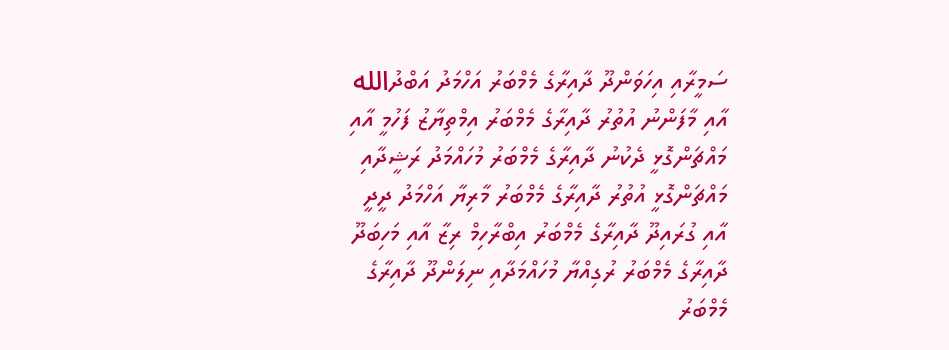ސަމީރާއި އިހަވަންދޫ ދާއިރާގެ މެމްބަރު އަހްމަދު އަބްދުالله އާއި މާފަންނު އުތުރު ދާއިރާގެ މެމްބަރު އިމްތިޔާޒު ފަހުމީ އާއި މައްޗަންގޮޅީ ދެކުނު ދާއިރާގެ މެމްބަރު މުހައްމަދު ރަޝީދާއި މައްޗަންގޮޅީ އުތުރު ދާއިރާގެ މެމްބަރު މާރިޔާ އަހްމަދު ދީދީ އާއި ގުރައިދޫ ދާއިރާގެ މެމްބަރު އިބްރާހިމް ރިޒާ އާއި މަހިބަދޫ ދާއިރާގެ މެމްބަރު ރުގިއްޔާ މުހައްމަދާއި ނިލަންދޫ ދާއިރާގެ މެމްބަރު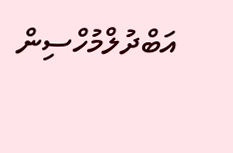އަބްދުލްމުހްސިން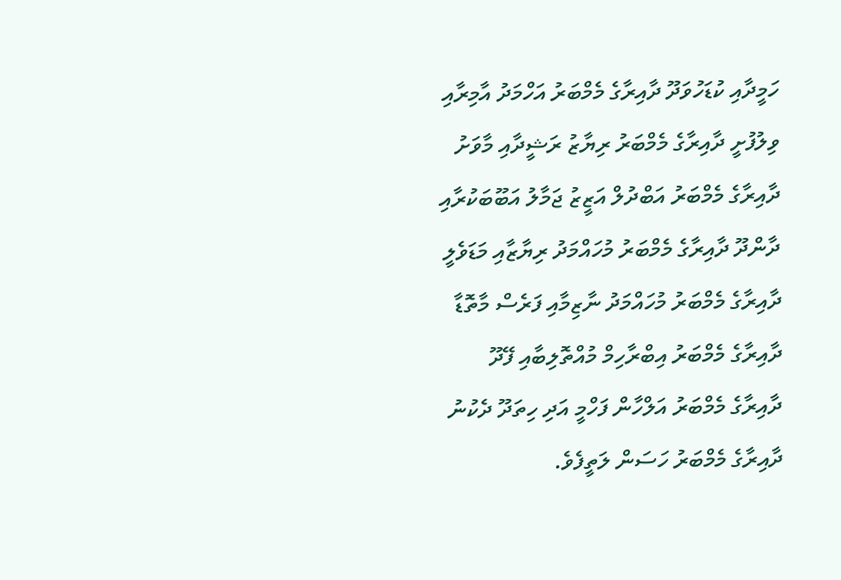ހަމީދާއި ކުޑަހުވަދޫ ދާއިރާގެ މެމްބަރު އަހްމަދު އާމިރާއި ވިލުފުށީ ދާއިރާގެ މެމްބަރު ރިޔާޒު ރަޝީދާއި މާވަށު ދާއިރާގެ މެމްބަރު އަބްދުލް އަޒީޒު ޖަމާލު އަބޫބަކުރާއި ދާންދޫ ދާއިރާގެ މެމްބަރު މުހައްމަދު ރިޔާޒާއި މަޑަވެލީ ދާއިރާގެ މެމްބަރު މުހައްމަދު ނާޒިމާއި ފަރެސް މާތޮޑާ ދާއިރާގެ މެމްބަރު އިބްރާހިމް މުއްތޮލިބާއި ފޭދޫ ދާއިރާގެ މެމްބަރު އަލްހާން ފަހްމީ އަދި ހިތަދޫ ދެކުނު ދާއިރާގެ މެމްބަރު ހަސަން ލަތީފެވެ.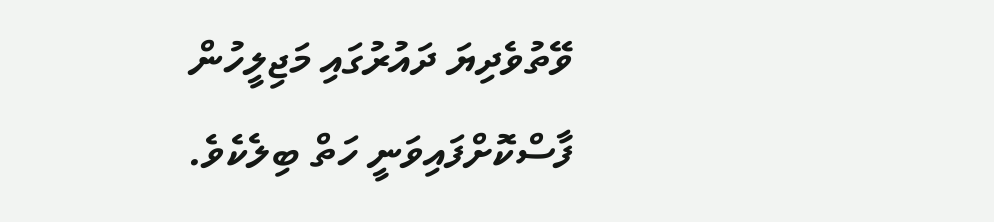ވޭތުވެދިޔަ ދައުރުގައި މަޖިލީހުން ފާސްކޮށްފައިވަނީ ހަތް ބިލެކެވެ.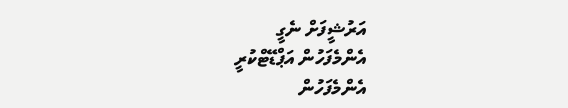އަރުޝީފަށް ނެގީ
އެންމެފަހުން އަޕްޑޭޓްކުރީ
އެންމެފަހުން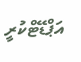އަޕްޑޭޓްކުރީ